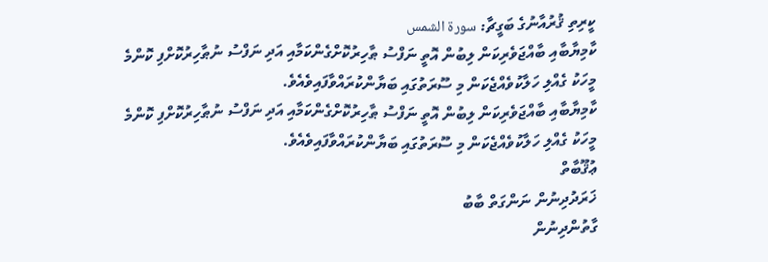ކީރިތި ޤުރުއާނުގެ ބަގީޗާ: سورة الشمس
ކާމިޔާބާއި ބާއްޖަވެރިކަން ލިބުން އޮތީ ނަފްސު ޠާހިރުކޮށްގެންކަމާއި އަދި ނަފްސު ނުޠާހިރުކޮށްފި ކޮންމެ މީހަކު ގެއްލި ހަލާކުވެއްޖެކަން މި ސޫރަތުގައި ބަޔާންކުރައްވާފައިވެއެވެ.
ކާމިޔާބާއި ބާއްޖަވެރިކަން ލިބުން އޮތީ ނަފްސު ޠާހިރުކޮށްގެންކަމާއި އަދި ނަފްސު ނުޠާހިރުކޮށްފި ކޮންމެ މީހަކު ގެއްލި ހަލާކުވެއްޖެކަން މި ސޫރަތުގައި ބަޔާންކުރައްވާފައިވެއެވެ.
ޢުޤޫބާތް
ޚަރަދުދިނުން ނަންގަތް ބާބު
ގާތުންދިނުން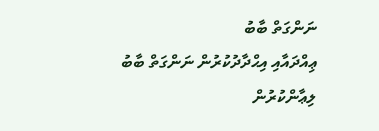ނަންގަތް ބާބު
ޢިއްދައާއި އިޙްދާދުކުރުން ނަންގަތް ބާބު
ލިޢާންކުރުން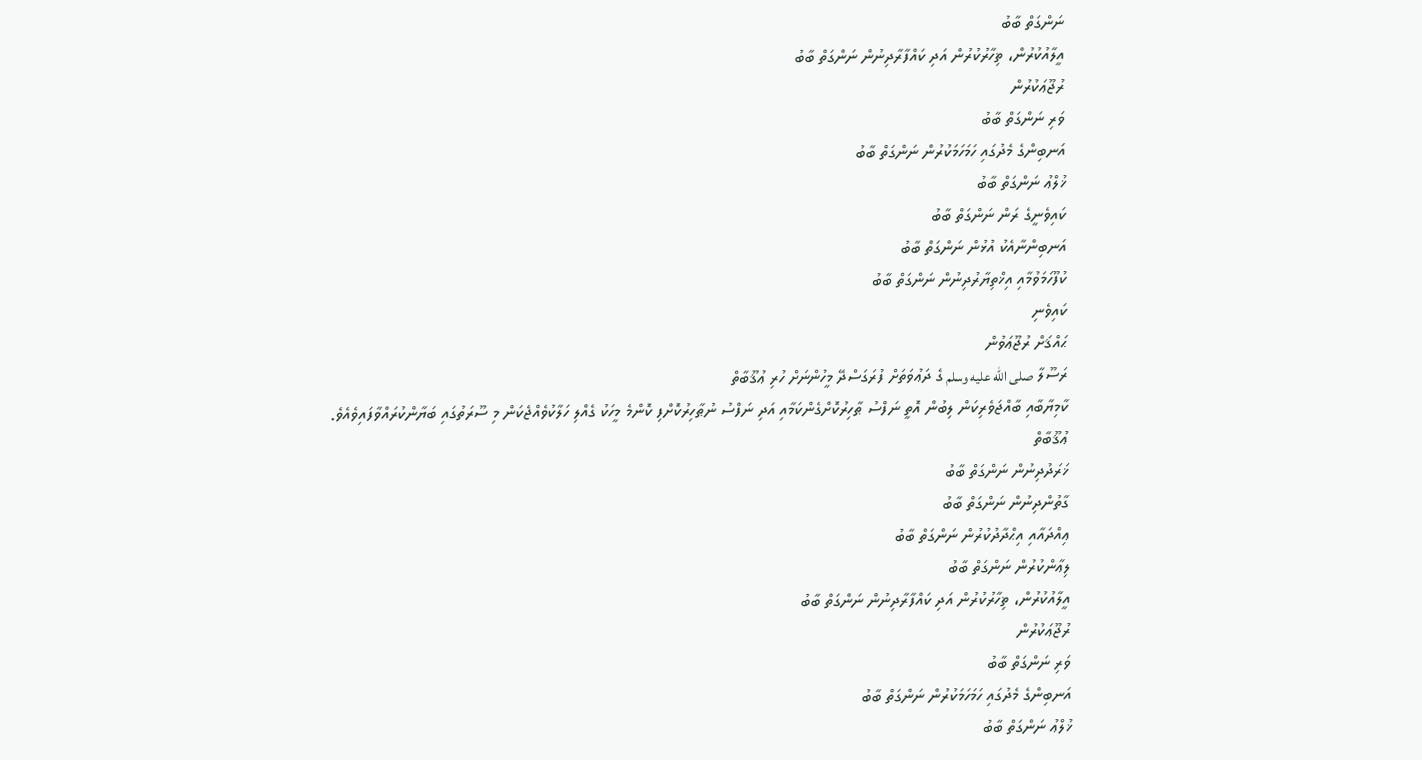ނަންގަތް ބާބު
އީލާއުކުރުން، ޡިހާރުކުރުން އަދި ކައްފާރާދިނުން ނަންގަތް ބާބު
ރުޖޫޢަކުރުން
ވަރި ނަންގަތް ބާބު
އަނބިންގެ މެދުގައި ހަމަހަމަކުރުން ނަންގަތް ބާބު
ޚުލްޢު ނަންގަތް ބާބު
ކައިވެނީގެ ރަން ނަންގަތް ބާބު
އަނބިންނާއެކު އުޅުން ނަންގަތް ބާބު
ކުފޫހަމަވުމާއި އިޚްތިޔާރުދިނުން ނަންގަތް ބާބު
ކައިވެނި
ޙައްޤަށް ރުޖޫޢަވުން
ރަސޫލާ صلى الله عليه وسلم ގެ ދަޢުވަތަށް ފުރަގަސްދޭ މީހުންނަށް ހުރި ޢުޤޫބާތް
ކާމިޔާބާއި ބާއްޖަވެރިކަން ލިބުން އޮތީ ނަފްސު ޠާހިރުކޮށްގެންކަމާއި އަދި ނަފްސު ނުޠާހިރުކޮށްފި ކޮންމެ މީހަކު ގެއްލި ހަލާކުވެއްޖެކަން މި ސޫރަތުގައި ބަޔާންކުރައްވާފައިވެއެވެ.
ޢުޤޫބާތް
ޚަރަދުދިނުން ނަންގަތް ބާބު
ގާތުންދިނުން ނަންގަތް ބާބު
ޢިއްދައާއި އިޙްދާދުކުރުން ނަންގަތް ބާބު
ލިޢާންކުރުން ނަންގަތް ބާބު
އީލާއުކުރުން، ޡިހާރުކުރުން އަދި ކައްފާރާދިނުން ނަންގަތް ބާބު
ރުޖޫޢަކުރުން
ވަރި ނަންގަތް ބާބު
އަނބިންގެ މެދުގައި ހަމަހަމަކުރުން ނަންގަތް ބާބު
ޚުލްޢު ނަންގަތް ބާބު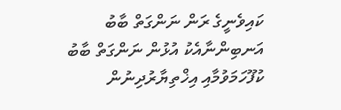ކައިވެނީގެ ރަން ނަންގަތް ބާބު
އަނބިންނާއެކު އުޅުން ނަންގަތް ބާބު
ކުފޫހަމަވުމާއި އިޚްތިޔާރުދިނުން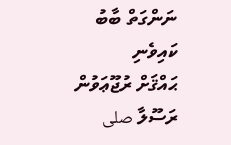ނަންގަތް ބާބު
ކައިވެނި
ޙައްޤަށް ރުޖޫޢަވުން
ރަސޫލާ صلى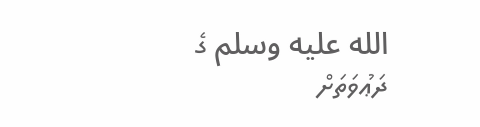الله عليه وسلم ގެ ދަޢުވަތަށް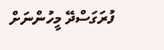ފުރަގަސްދޭ މީހުންނަށް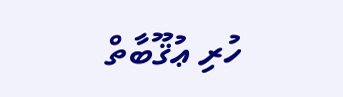ހުރި ޢުޤޫބާތް